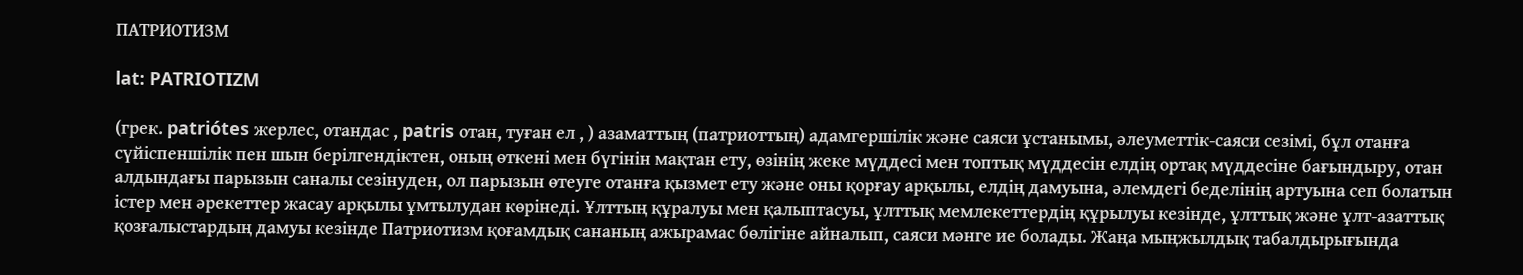ПАТРИОТИЗМ

lat: PATRIOTIZM

(грек. patriótes жерлес, отандас , patris отан, туған ел , ) азаматтың (патриоттың) адамгершілік жəне саяси ұстанымы, əлеуметтік-саяси сезімі, бұл отанға сүйіспеншілік пен шын берілгендіктен, оның өткені мен бүгінін мақтан ету, өзінің жеке мүддесі мен топтық мүддесін елдің ортақ мүддесіне бағындыру, отан алдындағы парызын саналы сезінуден, ол парызын өтеуге отанға қызмет ету жəне оны қорғау арқылы, елдің дамуына, əлемдегі беделінің артуына сеп болатын істер мен əрекеттер жасау арқылы ұмтылудан көрінеді. Ұлттың құралуы мен қалыптасуы, ұлттық мемлекеттердің құрылуы кезінде, ұлттық жəне ұлт-азаттық қозғалыстардың дамуы кезінде Патриотизм қоғамдық сананың ажырамас бөлігіне айналып, саяси мəнге ие болады. Жаңа мыңжылдық табалдырығында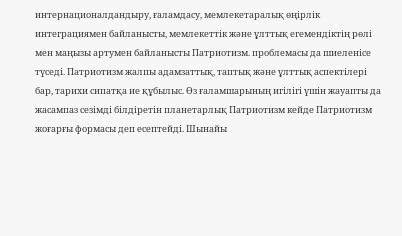интернационалдандыру, ғаламдасу, мемлекетаралық өңірлік интеграциямен байланысты, мемлекеттік жəне ұлттық егемендіктің рөлі мен маңызы артумен байланысты Патриотизм. проблемасы да шиеленісе түседі. Патриотизм жалпы адамзаттық, таптық жəне ұлттық аспектілері бар, тарихи сипатқа ие құбылыс. Өз ғаламшарының игілігі үшін жауапты да жасампаз сезімді білдіретін планетарлық Патриотизм кейде Патриотизм жоғарғы формасы деп есептейді. Шынайы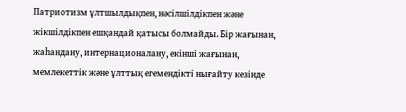Патриотизм ұлтшылдықпен, нəсілшілдікпен жəне жікшілдікпен ешқандай қатысы болмайды. Бір жағынан, жаһандану, интернационалану, екінші жағынан, мемлекеттік жəне ұлттық егемендікті нығайту кезінде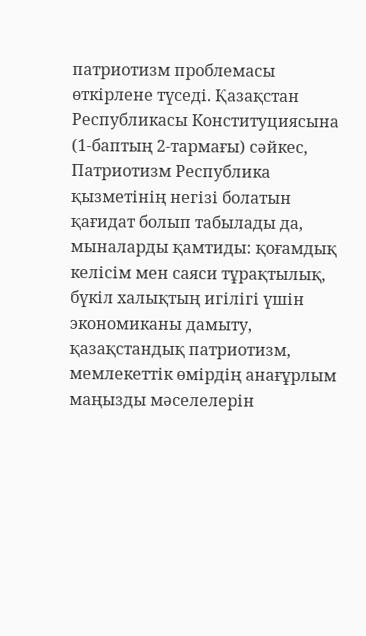патриотизм проблемасы өткірлене түседі. Қазақстан Республикасы Конституциясына (1-баптың 2-тармағы) сəйкес, Патриотизм Республика қызметінің негізі болатын қағидат болып табылады да, мыналарды қамтиды: қоғамдық келісім мен саяси тұрақтылық, бүкіл халықтың игілігі үшін экономиканы дамыту, қазақстандық патриотизм, мемлекеттік өмірдің анағұрлым маңызды мəселелерін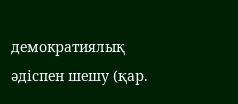демократиялық əдіспен шешу (қар.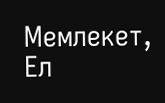Мемлекет, Ел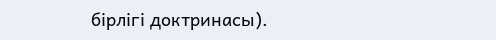бірлігі доктринасы).